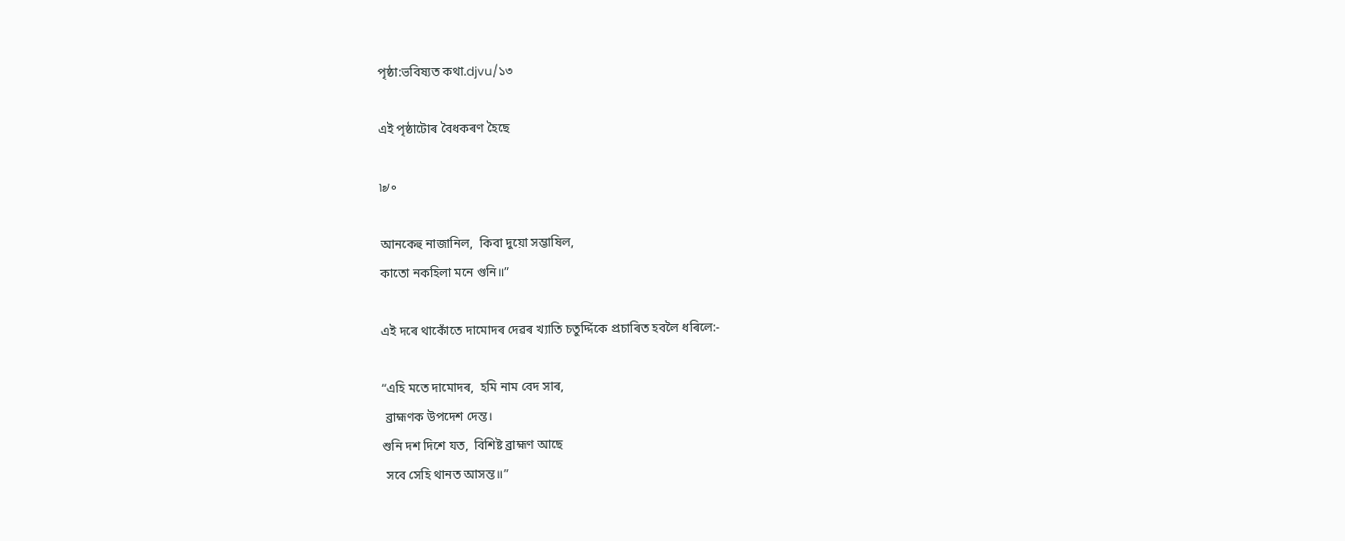পৃষ্ঠা:ভবিষ্যত কথা.djvu/১৩

এই পৃষ্ঠাটোৰ বৈধকৰণ হৈছে

৷৶৹

আনকেহু নাজানিল,  কিবা দুয়ো সম্ভাষিল,
কাতো নকহিলা মনে গুনি॥”

এই দৰে থাকোঁতে দামোদৰ দেৱৰ খ্যাতি চতুৰ্দ্দিকে প্ৰচাৰিত হবলৈ ধৰিলে:-

“এহি মতে দামোদৰ,  হমি নাম বেদ সাৰ,
 ব্ৰাহ্মণক উপদেশ দেন্ত।
শুনি দশ দিশে যত,  বিশিষ্ট ব্ৰাহ্মণ আছে
 সবে সেহি থানত আসন্ত॥”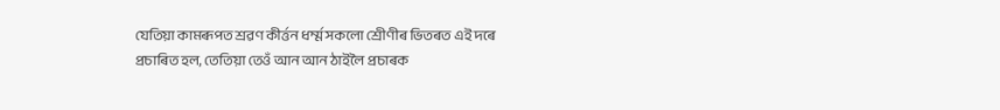যেতিয়া কামৰূপত শ্ৰৱণ কীৰ্ত্তন ধৰ্ম্ম সকলো শ্ৰেীণীৰ ভিতৰত এই দৰে প্ৰচাৰিত হল, তেতিয়া তেওঁ আন আন ঠাইলৈ প্ৰচাৰক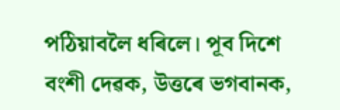পঠিয়াবলৈ ধৰিলে। পূব দিশে বংশী দেৱক, উত্তৰে ভগবানক,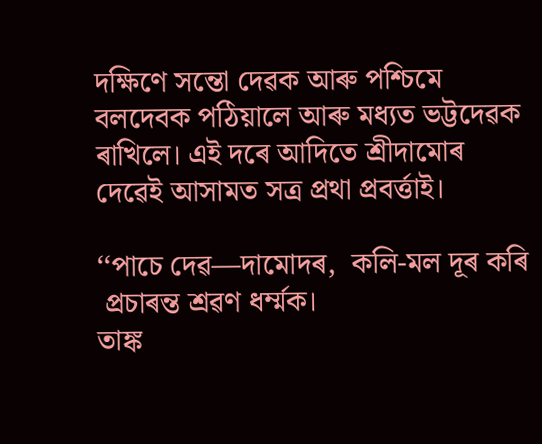দক্ষিণে সন্তো দেৱক আৰু পশ্চিমে বলদেবক পঠিয়ালে আৰু মধ্যত ভট্টদেৱক ৰাখিলে। এই দৰে আদিতে শ্ৰীদামোৰ দেৱেই আসামত সত্ৰ প্ৰথা প্ৰবৰ্ত্তাই।

‘‘পাচে দেৱ—দামোদৰ,  কলি-মল দূৰ কৰি
 প্ৰচাৰন্ত শ্ৰৱণ ধৰ্ম্মক।
তাঙ্ক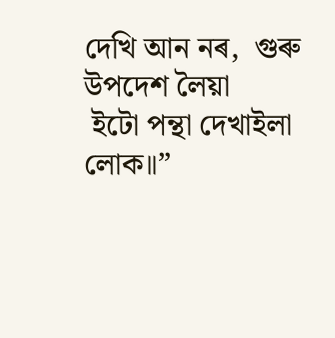দেখি আন নৰ,  গুৰু উপদেশ লৈয়া
 ইটো পন্থা দেখাইলা লোক॥”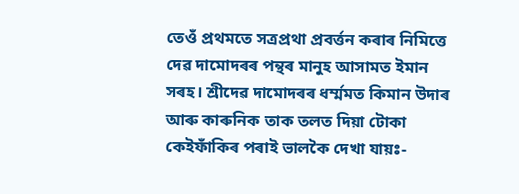তেওঁ প্ৰথমতে সত্ৰপ্ৰথা প্ৰবৰ্ত্তন কৰাৰ নিমিত্তে দেৱ দামোদৰৰ পন্থৰ মানুহ আসামত ইমান সৰহ। শ্ৰীদেৱ দামোদৰৰ ধৰ্ম্মমত কিমান উদাৰ আৰু কাৰুনিক তাক তলত দিয়া টোকা কেইফাঁকিৰ পৰাই ভালকৈ দেখা যায়ঃ-